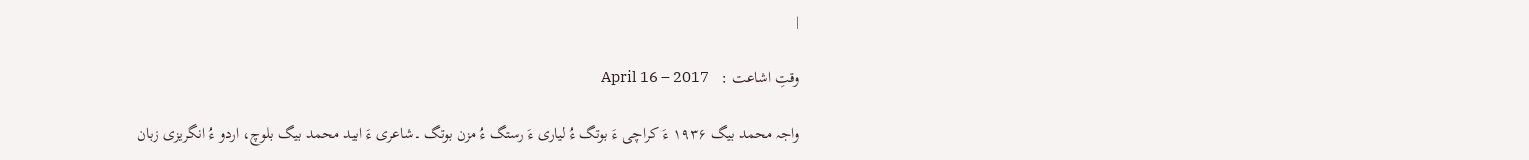|

وقتِ اشاعت :   April 16 – 2017

واجہ محمد بیگ ۱۹۳۶ ءَ کراچی ءَ بوتگ ءُ لیاری ءَ رستگ ءُ مزن بوتگ ۔شاعری ءَ ابید محمد بیگ بلوچ، اردو ءُ انگریزی زبان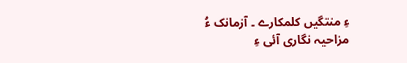ءِ منتگیں کلمکارے ۔ آزمانک ءُ مزاحیہ نگاری آئی ءِ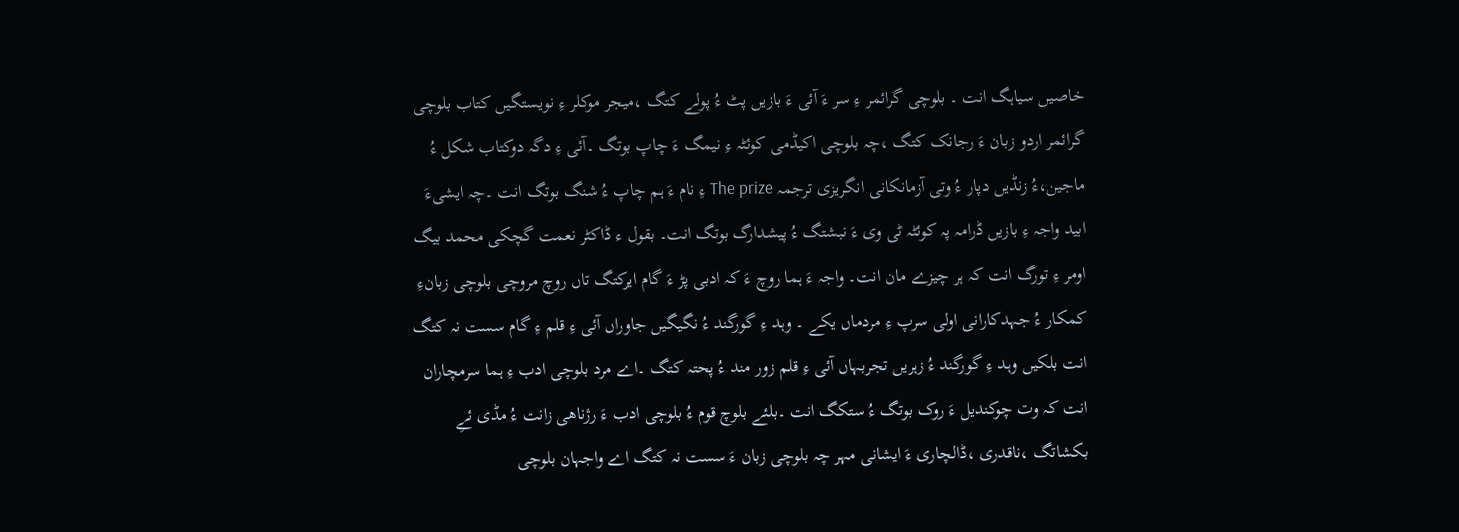خاصیں سیاہگ انت ۔ بلوچی گرائمر ءِ سر ءَ آئی ءَ بازیں پٹ ءُ پولے کتگ ،میجر موکلر ءِ نویستگیں کتاب بلوچی گرائمر اردو زبان ءَ رجانک کتگ ،چہ بلوچی اکیڈمی کوئٹہ ءِ نیمگ ءَ چاپ بوتگ ۔آئی ءِ دگہ دوکتاب شکل ءُ ماجین،ءُ زنڈیں دپار ءُ وتی آزمانکانی انگریزی ترجمہ The prize ءِ نام ءَ ہم چاپ ءُ شنگ بوتگ انت ۔چہ ایشیءَ ابید واجہ ءِ بازیں ڈرامہ پہ کوئٹہ ٹی وی ءَ نبشتگ ءُ پیشدارگ بوتگ انت۔ بقول ء ڈاکٹر نعمت گچکی محمد بیگ اومر ءِ تورگ انت کہ ہر چیزے مان انت۔ واجہ ءَ ہما روچ ءَ کہ ادبی پڑ ءَ گام ایرکتگ تاں روچ مروچی بلوچی زبانءِ کمکار ءُ جہدکارانی اولی سرپ ءِ مردماں یکے ۔ وہد ءِ گورگند ءُ نگیگیں جاوراں آئی ءِ قلم ءِ گام سست نہ کتگ انت بلکیں وہد ءِ گورگند ءُ زہریں تجربہاں آئی ءِ قلم زور مند ءُ پحتہ کتگ ۔اے مرد بلوچی ادب ءِ ہما سرمچاران انت کہ وت چوکندیل ءَ روک بوتگ ءُ ستکگ انت ۔بلئے بلوچ قوم ءُ بلوچی ادب ءَ رژناھی زانت ءُ مڈی ئےِ بکشاتگ ،ناقدری ،ڈالچاری ءَ ایشانی مہر چہ بلوچی زبان ءَ سست نہ کتگ اے واجہان بلوچی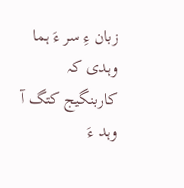زبان ءِ سر ءَ ہما وہدی کہ کاربنگیج کتگ آ وہد ءَ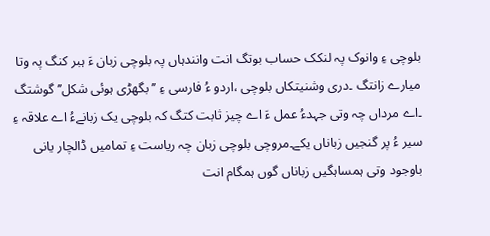بلوچی ءِ وانوک پہ لنکک حساب بوتگ انت وانندہاں پہ بلوچی زبان ءَ ہبر کنگ پہ وتا میارے زانتگ ۔دری وشنیتکاں بلوچی ،اردو ءُ فارسی ءِ ’’ بگھڑی ہوئی شکل’’ گوشتگ ۔اے مرداں چہ وتی جہدءُ عمل ءَ اے چیز ثابت کتگ کہ بلوچی یک زبانےءُ اے علاقہ ءِ سیر ءُ پر گنجیں زباناں یکے۔مروچی بلوچی زبان چہ ریاست ءِ تمامیں ڈالچار یانی باوجود وتی ہمساہگیں زباناں گوں ہمگام انت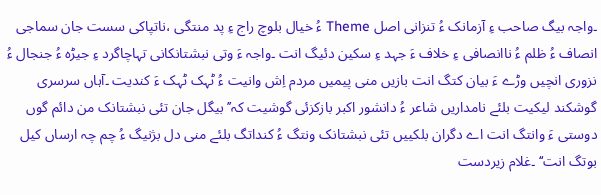۔واجہ بیگ صاحب ءِ آزمانک ءُ تنزانی اصل Theme ءُ خیال بلوچ راج ءِ پد منتگی ،ناتپاکی سست جان سماجی انصاف ءُ ظلم ءُ ناانصافی ءِ خلاف ءَ جہد ءِ سکین دئیگ انت ۔واجہ ءَ وتی نبشتانکانی تہاچاگرد ءِ جیڑہ ءُ جنجال ءُ نزوری انچیں وڑے ءَ بیان کتگ انت بازیں منی پیمیں مردم اِش وانیت ءُ ٹہک ٹہک ءَ کندیت ۔آہاں سرسری گوشکند لیکیت بلئے نامداریں شاعر ءُ دانشور اکبر بازکزئی گوشیت کہ’’ بیگل جان تئی نبشتانک من دائم گوں دوستی ءَ وانتگ انت اے دگران بلکییں تئی نبشتانک ونتگ ءُ کنداتگ بلئے منی دل بژنیگ ءُ چم چہ ارساں کیل بوتگ انت‘‘ ۔غلام زیردست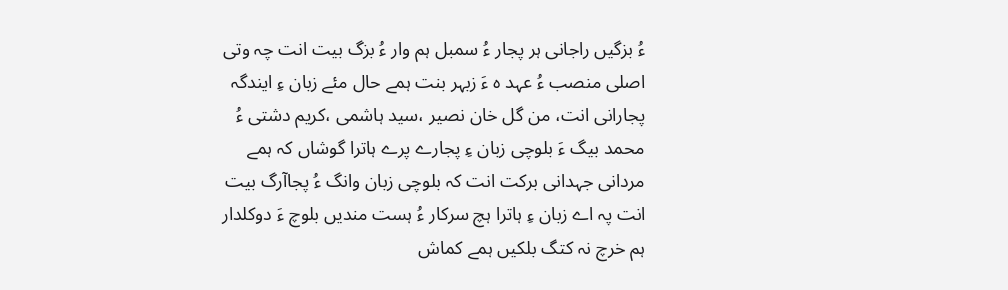ءُ بزگیں راجانی ہر پجار ءُ سمبل ہم وار ءُ بزگ بیت انت چہ وتی اصلی منصب ءُ عہد ہ ءَ زبہر بنت ہمے حال مئے زبان ءِ ایندگہ پجارانی انت، من گل خان نصیر ،سید ہاشمی ،کریم دشتی ءُ محمد بیگ ءَ بلوچی زبان ءِ پجارے پرے ہاترا گوشاں کہ ہمے مردانی جہدانی برکت انت کہ بلوچی زبان وانگ ءُ پجاآرگ بیت انت پہ اے زبان ءِ ہاترا ہچ سرکار ءُ ہست مندیں بلوچ ءَ دوکلدار ہم خرچ نہ کتگ بلکیں ہمے کماش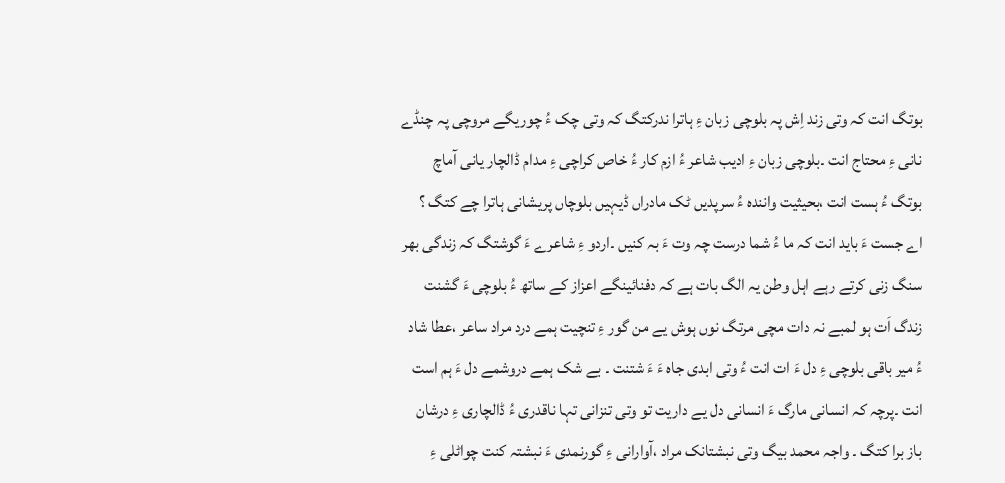بوتگ انت کہ وتی زند اِش پہ بلوچی زبان ءِ ہاترا ندرکتگ کہ وتی چک ءُ چوریگے مروچی پہ چنڈے نانی ءِ محتاج انت ۔بلوچی زبان ءِ ادیب شاعر ءُ ازم کار ءُ خاص کراچی ءِ مدام ڈالچار یانی آماچ بوتگ ءُ ہست انت ،بحیثیت وانندہ ءُ سرپدیں ٹک مادراں ڈیہیں بلوچاں پریشانی ہاترا چے کتگ ؟ اے جست ءَ باید انت کہ ما ءُ شما درست چہ وت ءَ بہ کنیں ۔اردو ءِ شاعرے ءَ گوشتگ کہ زندگی بھر سنگ زنی کرتے رہے اہل وطن یہ الگ بات ہے کہ دفنائینگے اعزاز کے ساتھ ءُ بلوچی ءَ گشنت زندگ اَت ہو لمبے نہ دات مچی مرتگ نوں ہوش یے من گور ءِ تنچیت ہمے درد مراد ساعر ،عطا شاد ءُ میر باقی بلوچی ءِ دل ءَ ات انت ءُ وتی ابدی جاہ ءَ ءَ شتنت ۔ بے شک ہمے دروشمے دل ءَ ہم است انت ۔پرچہ کہ انسانی مارگ ءَ انسانی دل یے داریت تو وتی تنزانی تہا ناقدری ءُ ڈالچاری ءِ درشان باز برا کتگ ۔ واجہ محمد بیگ وتی نبشتانک مراد ،آوارانی ءِ گورنمدی ءَ نبشتہ کنت چواٹلی ءِ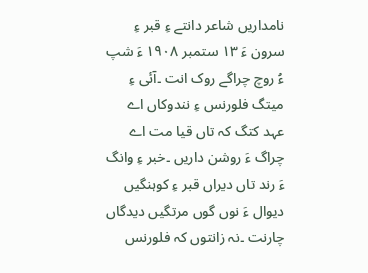نامداریں شاعر دانتے ءِ قبر ءِ سرون ءَ ۱۳ ستمبر ۱۹۰۸ ءَ شپ ءُ روچ چراگے روک انت ۔آئی ءِ میتگ فلورنس ءِ نندوکاں اے عہد کتگ کہ تاں قیا مت اے چراگ ءَ روشن داریں ۔خبر ءِ وانگ ءَ رند تاں دیراں قبر ءِ کوہنگیں دیوال ءَ نوں گوں مرتگیں دیدگاں چارنت ۔نہ زانتوں کہ فلورنس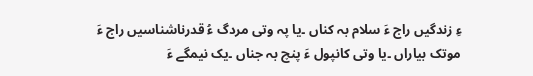ءِ زندگیں راج ءَ سلام بہ کناں ۔یا پہ وتی مردگ ءُ قدرناشناسیں راج ءَ موتک بیاراں ۔یا وتی کانپول ءَ پنچ بہ جناں ۔یک نیمگے ءَ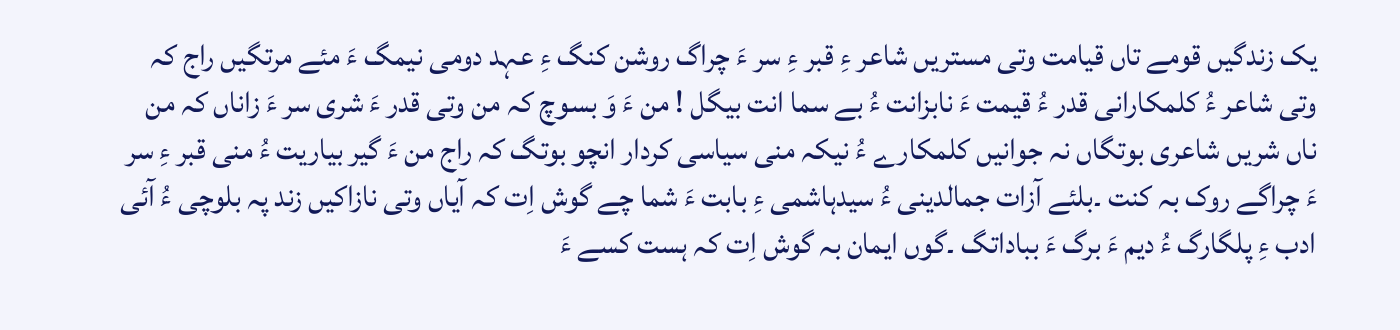یک زندگیں قومے تاں قیامت وتی مستریں شاعر ءِ قبر ءِ سر ءَ چراگ روشن کنگ ءِ عہد دومی نیمگ ءَ مئے مرتگیں راج کہ وتی شاعر ءُ کلمکارانی قدر ءُ قیمت ءَ نابزانت ءُ بے سما انت بیگل ! من ءَ وَ بسوچ کہ من وتی قدر ءَ شری سر ءَ زاناں کہ من ناں شریں شاعری بوتگاں نہ جوانیں کلمکارے ءُ نیکہ منی سیاسی کردار انچو بوتگ کہ راج من ءَ گیر بیاریت ءُ منی قبر ءِ سر ءَ چراگے روک بہ کنت ۔بلئے آزات جمالدینی ءُ سیدہاشمی ءِ بابت ءَ شما چے گوش اِت کہ آیاں وتی نازاکیں زند پہ بلوچی ءُ آئی ادب ءِ پلگارگ ءُ دیم ءَ برگ ءَ بباداتگ ۔گوں ایمان بہ گوش اِت کہ ہست کسے ءَ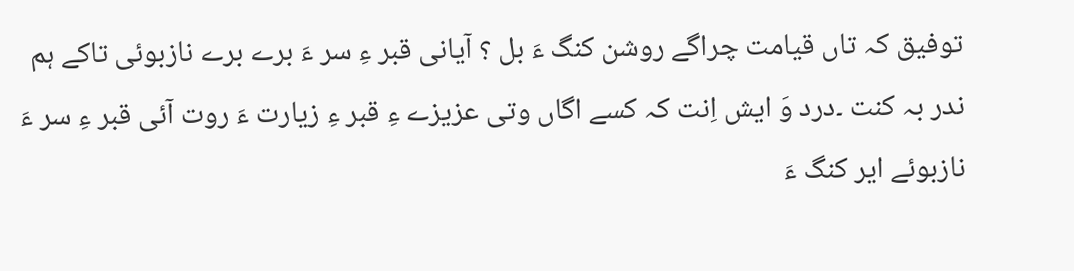توفیق کہ تاں قیامت چراگے روشن کنگ ءَ بل ؟ آیانی قبر ءِ سر ءَ برے برے نازبوئی تاکے ہم ندر بہ کنت ۔درد وَ ایش اِنت کہ کسے اگاں وتی عزیزے ءِ قبر ءِ زیارت ءَ روت آئی قبر ءِ سر ءَ نازبوئے ایر کنگ ءَ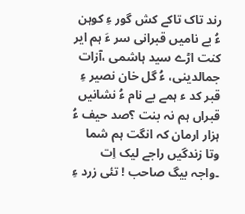رند تاک تاکے کش گور ءِ کوہن ءُ بے نامیں قبرانی سر ءَ ہم ایر کنت اڑے سید ہاشمی ،آزات جمالدینی، ءُ گل خان نصیر ءِ قبر کد ء ہمے بے نام ءُ نشانیں قبراں ہم نہ بنت ؟صد حیف ءُ ہزار ارمان کہ انگت ہم شما وتا زندگیں راجے لیک اِت ۔واجہ بیگ صاحب ! تئی زرد ءِ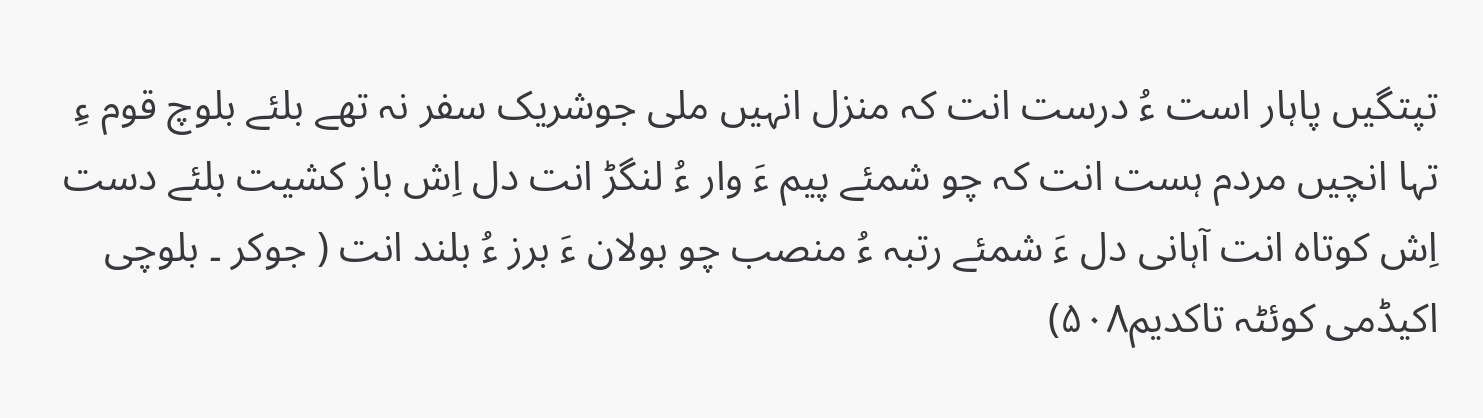تپتگیں پاہار است ءُ درست انت کہ منزل انہیں ملی جوشریک سفر نہ تھے بلئے بلوچ قوم ءِ تہا انچیں مردم ہست انت کہ چو شمئے پیم ءَ وار ءُ لنگڑ انت دل اِش باز کشیت بلئے دست اِش کوتاہ انت آہانی دل ءَ شمئے رتبہ ءُ منصب چو بولان ءَ برز ءُ بلند انت ( جوکر ۔ بلوچی اکیڈمی کوئٹہ تاکدیم۵۰۸)